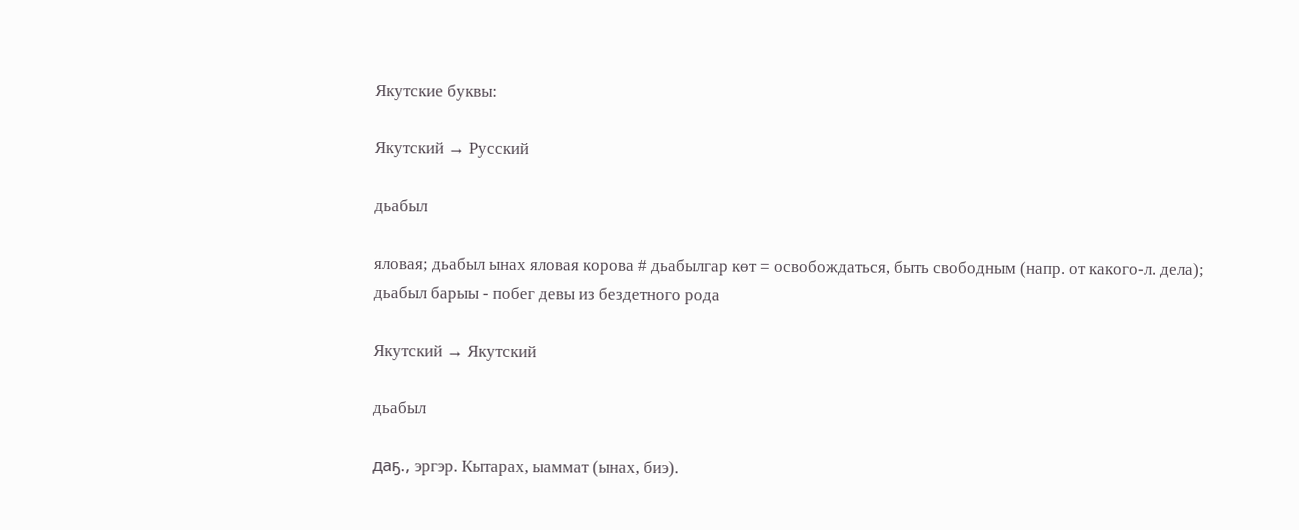Якутские буквы:

Якутский → Русский

дьабыл

яловая; дьабыл ынах яловая корова # дьабылгар көт = освобождаться, быть свободным (напр. от какого-л. дела); дьабыл барыы - побег девы из бездетного рода

Якутский → Якутский

дьабыл

даҕ., эргэр. Кытарах, ыаммат (ынах, биэ).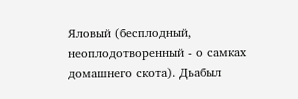Яловый (бесплодный, неоплодотворенный - о самках домашнего скота). Дьабыл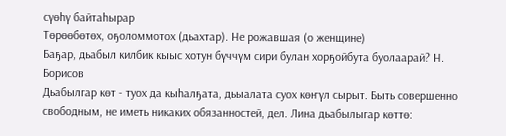сүөһү байтаһырар
Төрөөбөтөх, оҕоломмотох (дьахтар). Не рожавшая (о женщине)
Баҕар, дьабыл килбик кыыс хотун бүччүм сири булан хорҕойбута буолаарай? Н. Борисов
Дьабылгар көт - туох да кыһалҕата, дьыалата суох көҥүл сырыт. Быть совершенно свободным, не иметь никаких обязанностей, дел. Лина дьабылыгар көттө: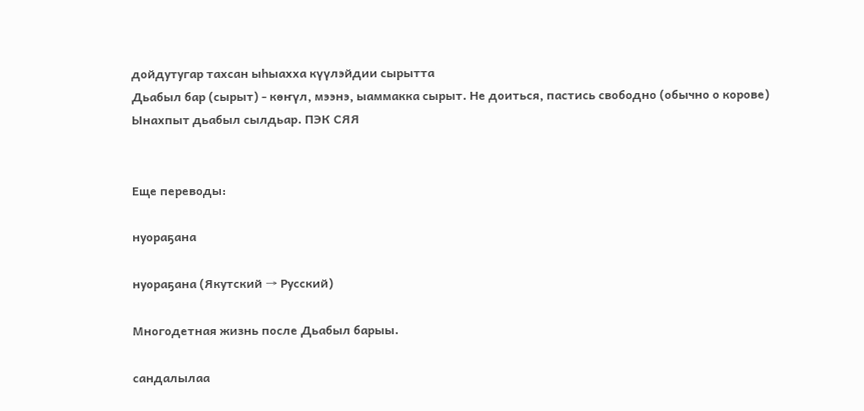дойдутугар тахсан ыһыахха күүлэйдии сырытта
Дьабыл бар (сырыт) - көҥүл, мээнэ, ыаммакка сырыт. Не доиться, пастись свободно (обычно о корове)
Ынахпыт дьабыл сылдьар. ПЭК СЯЯ


Еще переводы:

нуораҕана

нуораҕана (Якутский → Русский)

Многодетная жизнь после Дьабыл барыы.

сандалылаа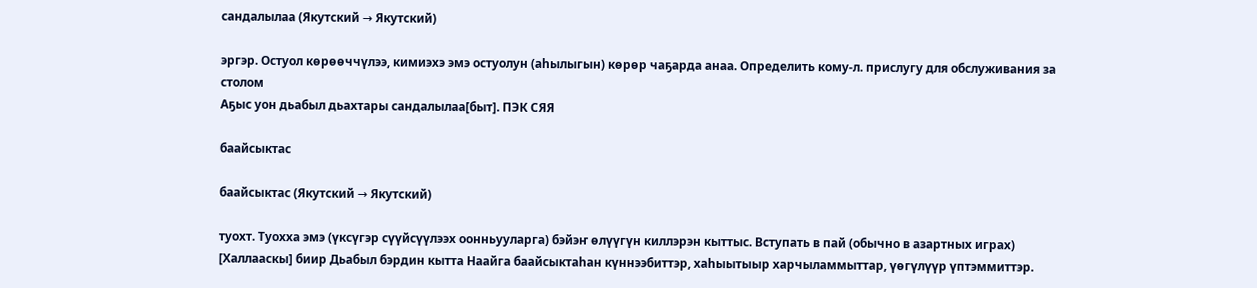сандалылаа (Якутский → Якутский)

эргэр. Остуол көрөөччүлээ, кимиэхэ эмэ остуолун (аһылыгын) көрөр чаҕарда анаа. Определить кому-л. прислугу для обслуживания за столом
Аҕыс уон дьабыл дьахтары сандалылаа[быт]. ПЭК СЯЯ

баайсыктас

баайсыктас (Якутский → Якутский)

туохт. Туохха эмэ (үксүгэр сүүйсүүлээх оонньууларга) бэйэҥ өлүүгүн киллэрэн кыттыс. Вступать в пай (обычно в азартных играх)
[Халлааскы] биир Дьабыл бэрдин кытта Наайга баайсыктаһан күннээбиттэр, хаһыытыыр харчыламмыттар, үөгүлүүр үптэммиттэр.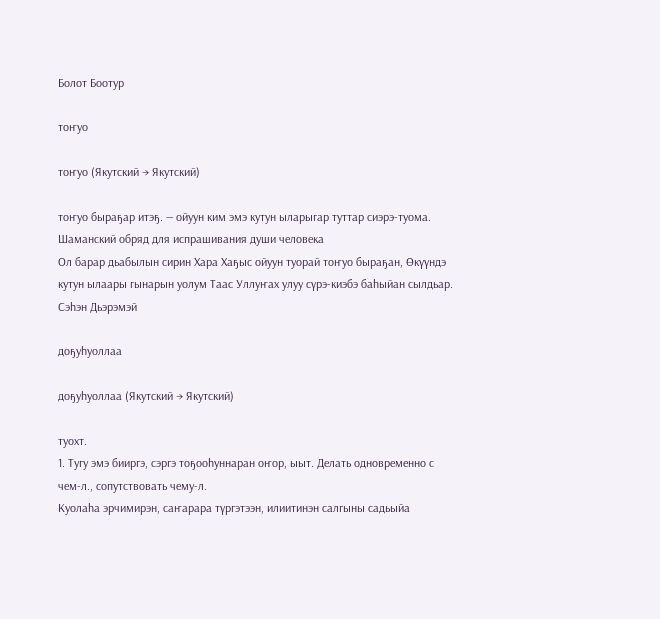Болот Боотур

тоҥуо

тоҥуо (Якутский → Якутский)

тоҥуо быраҕар итэҕ. — ойуун ким эмэ кутун ыларыгар туттар сиэрэ-туома. Шаманский обряд для испрашивания души человека
Ол барар дьабылын сирин Хара Хаҕыс ойуун туорай тоҥуо быраҕан, Өкүүндэ кутун ылаары гынарын уолум Таас Уллуҥах улуу сүрэ-киэбэ баһыйан сылдьар. Сэһэн Дьэрэмэй

доҕуһуоллаа

доҕуһуоллаа (Якутский → Якутский)

туохт.
1. Тугу эмэ бииргэ, сэргэ тоҕооһуннаран оҥор, ыыт. Делать одновременно с чем-л., сопутствовать чему-л.
Куолаһа эрчимирэн, саҥарара түргэтээн, илиитинэн салгыны садьыйа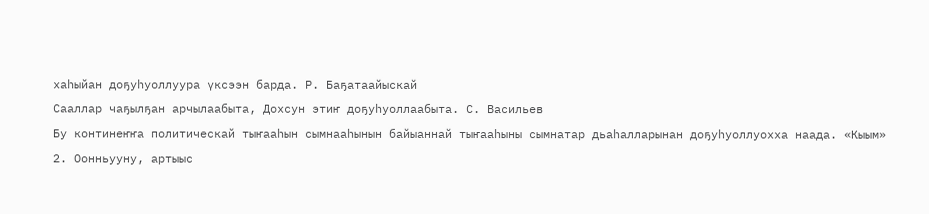хаһыйан доҕуһуоллуура үксээн барда. Р. Баҕатаайыскай
Сааллар чаҕылҕан арчылаабыта, Дохсун этиҥ доҕуһуоллаабыта. С. Васильев
Бу континеҥҥа политическай тыҥааһын сымнааһынын байыаннай тыҥааһыны сымнатар дьаһалларынан доҕуһуоллуохха наада. «Кыым»
2. Оонньууну, артыыс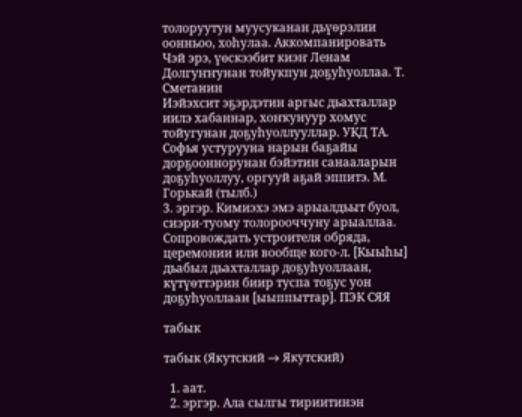толоруутун муусуканан дьүөрэлии оонньоо, хоһулаа. Аккомпанировать
Чэй эрэ, үөскээбит киэҥ Ленам Долгуҥҥунан тойукпун доҕуһуоллаа. Т. Сметанин
Иэйэхсит эҕэрдэтин аргыс дьахталлар иилэ хабаннар, хоҥкунуур хомус тойугунан доҕуһуоллууллар. УКД ТА. Софья устурууна нарын баҕайы дорҕооннорунан бэйэтин санааларын доҕуһуоллуу, оргууй аҕай эппитэ. М. Горькай (тылб.)
3. эргэр. Кимиэхэ эмэ арыалдьыт буол, сиэри-туому толорооччуну арыаллаа. Сопровождать устроителя обряда, церемонии или вообще кого-л. [Кыыһы] дьабыл дьахталлар доҕуһуоллаан, күтүөттэрин биир туспа тоҕус уон доҕуһуоллаан [ыыппыттар]. ПЭК СЯЯ

табык

табык (Якутский → Якутский)

  1. аат.
  2. эргэр. Ала сылгы тириитинэн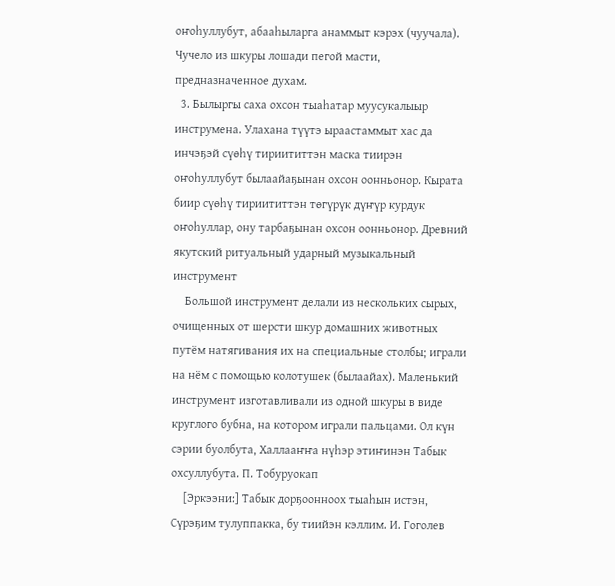оҥоһуллубут, абааһыларга анаммыт кэрэх (чуучала). Чучело из шкуры лошади пегой масти, предназначенное духам.
  3. Былыргы саха охсон тыаһатар муусукалыыр инструмена. Улахана түүтэ ыраастаммыт хас да инчэҕэй сүөһү тириититтэн маска тиирэн оҥоһуллубут былаайаҕынан охсон оонньонор. Кырата биир сүөһү тириититтэн төгүрүк дүҥүр курдук оҥоһуллар, ону тарбаҕынан охсон оонньонор. Древний якутский ритуальный ударный музыкальный инструмент
    Большой инструмент делали из нескольких сырых, очищенных от шерсти шкур домашних животных путём натягивания их на специальные столбы; играли на нём с помощью колотушек (былаайах). Маленький инструмент изготавливали из одной шкуры в виде круглого бубна, на котором играли пальцами. Ол күн сэрии буолбута, Халлааҥҥа нүһэр этиҥинэн Табык охсуллубута. П. Тобуруокап
    [Эркээни:] Табык дорҕоонноох тыаһын истэн, Сүрэҕим тулуппакка, бу тиийэн кэллим. И. Гоголев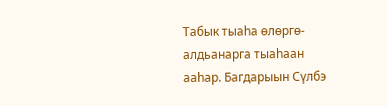Табык тыаһа өлөргө-алдьанарга тыаһаан ааһар. Багдарыын Сүлбэ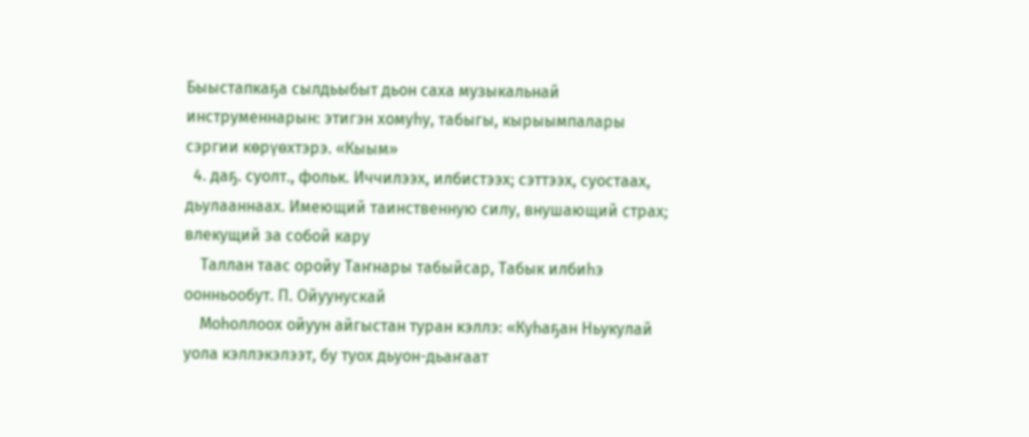Быыстапкаҕа сылдьыбыт дьон саха музыкальнай инструменнарын: этигэн хомуһу, табыгы, кырыымпалары сэргии көрүөхтэрэ. «Кыым»
  4. даҕ. суолт., фольк. Иччилээх, илбистээх; сэттээх, суостаах, дьулааннаах. Имеющий таинственную силу, внушающий страх; влекущий за собой кару
    Таллан таас оройу Таҥнары табыйсар, Табык илбиһэ оонньообут. П. Ойуунускай
    Моһоллоох ойуун айгыстан туран кэллэ: «Куһаҕан Ньукулай уола кэллэкэлээт, бу туох дьуон-дьаҥаат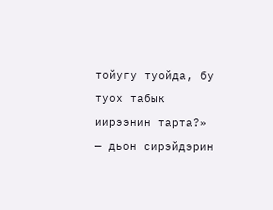тойугу туойда, бу туох табык иирээнин тарта?» — дьон сирэйдэрин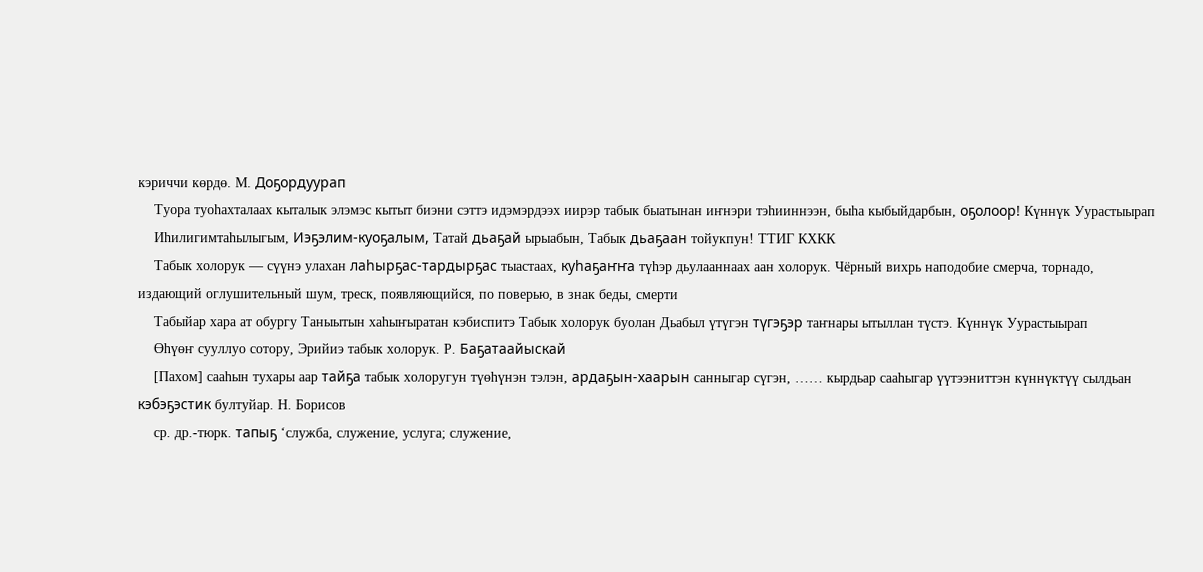кэриччи көрдө. М. Доҕордуурап
    Туора туоһахталаах кыталык элэмэс кытыт биэни сэттэ идэмэрдээх иирэр табык быатынан иҥнэри тэһииннээн, быһа кыбыйдарбын, оҕолоор! Күннүк Уурастыырап
    Иһилигимтаһылыгым, Иэҕэлим-куоҕалым, Татай дьаҕай ырыабын, Табык дьаҕаан тойукпун! ТТИГ КХКК
    Табык холорук — сүүнэ улахан лаһырҕас-тардырҕас тыастаах, куһаҕаҥҥа түһэр дьулааннаах аан холорук. Чёрный вихрь наподобие смерча, торнадо, издающий оглушительный шум, треск, появляющийся, по поверью, в знак беды, смерти
    Табыйар хара ат обургу Таныытын хаһыҥыратан кэбиспитэ Табык холорук буолан Дьабыл үтүгэн түгэҕэр таҥнары ытыллан түстэ. Күннүк Уурастыырап
    Өһүөҥ сууллуо сотору, Эрийиэ табык холорук. Р. Баҕатаайыскай
    [Пахом] сааһын тухары аар тайҕа табык холоругун түөһүнэн тэлэн, ардаҕын-хаарын санныгар сүгэн, …… кырдьар сааһыгар үүтээниттэн күннүктүү сылдьан кэбэҕэстик бултуйар. Н. Борисов
    ср. др.-тюрк. тапыҕ ‘служба, служение, услуга; служение,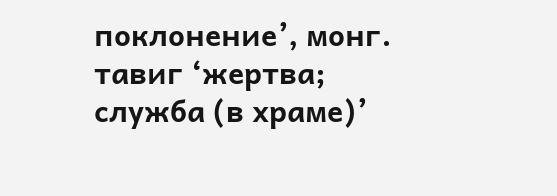поклонение’, монг. тавиг ‘жертва; служба (в храме)’